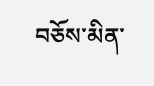བཅོས་མིན་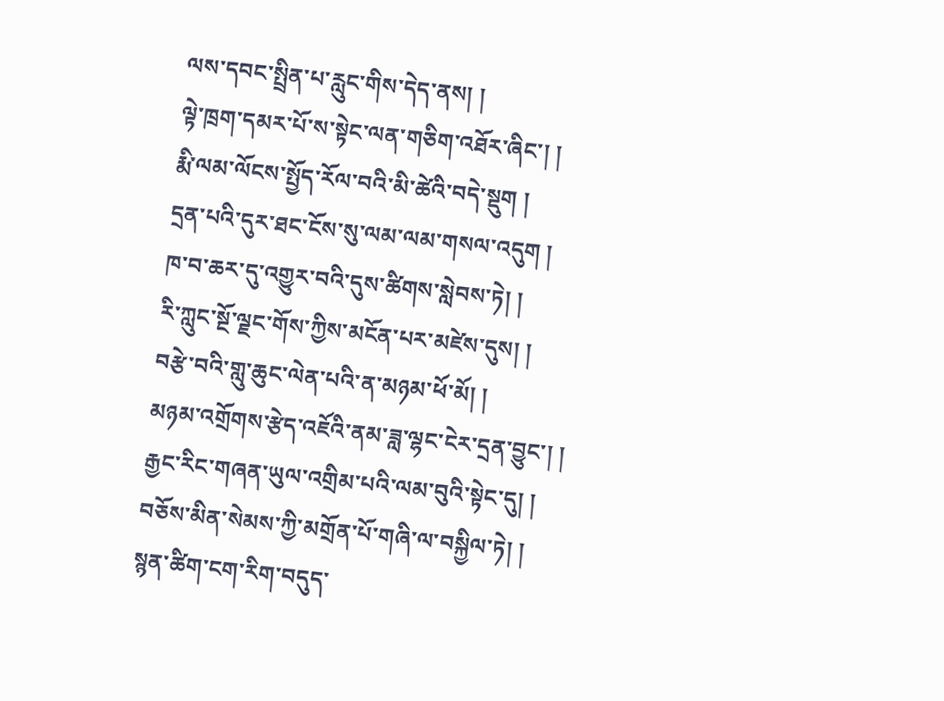ལས་དབང་སྤྲིན་པ་རླུང་གིས་དེད་ནས། །
ལྟེ་ཁྲག་དམར་པོ་ས་སྟེང་ལན་གཅིག་འཐོར་ཞིང་། །
རྨི་ལམ་ལོངས་སྤྱོད་རོལ་བའི་མི་ཚེའི་བདེ་སྡུག །
དྲན་པའི་དུར་ཐང་ངོས་སུ་ལམ་ལམ་གསལ་འདུག །
ཁ་བ་ཆར་དུ་འགྱུར་བའི་དུས་ཚིགས་སླེབས་ཏེ། །
རི་ཀླུང་སྔོ་ལྗང་གོས་ཀྱིས་མངོན་པར་མཛེས་དུས། །
བརྩེ་བའི་གླུ་ཆུང་ལེན་པའི་ན་མཉམ་ཕོ་མོ། །
མཉམ་འགྲོགས་རྩེད་འཇོའི་ནམ་ཟླ་ལྷང་ངེར་དྲན་བྱུང་། །
རྒྱང་རིང་གཞན་ཡུལ་འགྲིམ་པའི་ལམ་བུའི་སྟེང་དུ། །
བཅོས་མིན་སེམས་ཀྱི་མགྲོན་པོ་གཞི་ལ་བསྐྱིལ་ཏེ། །
སྙན་ཚིག་ངག་རིག་བདུད་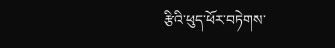རྩིའི་ཕུད་ཕོར་བཏེགས་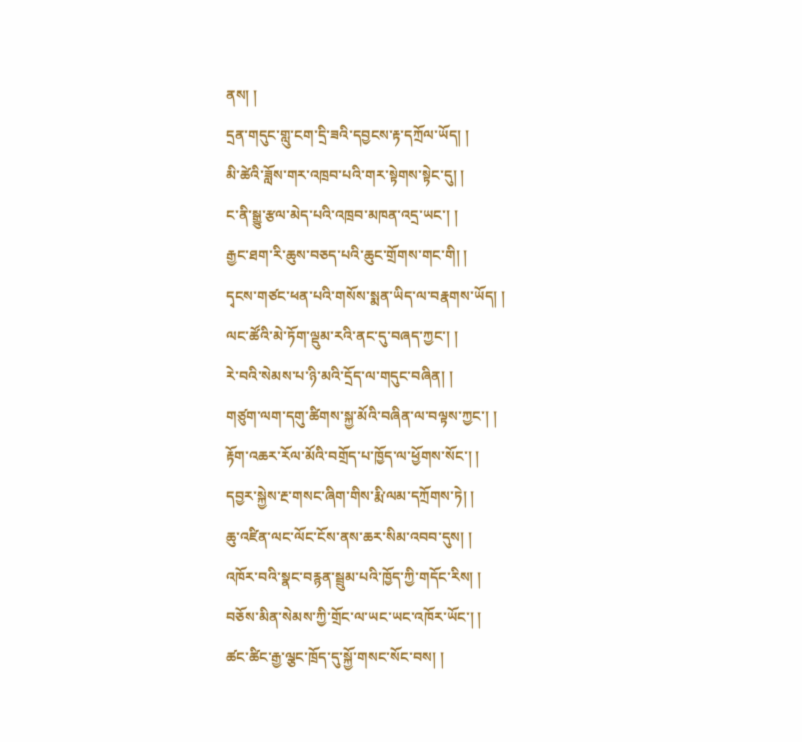ནས། །
དྲན་གདུང་གླུ་ངག་དྲི་ཟའི་དབྱངས་རྟ་དཀྲོལ་ཡོད། །
མི་ཚེའི་ཟློས་གར་འཁྲབ་པའི་གར་སྟེགས་སྟེང་དུ། །
ང་ནི་སྒྱུ་རྩལ་མེད་པའི་འཁྲབ་མཁན་འདྲ་ཡང་། །
རྒྱང་ཐག་རི་ཆུས་བཅད་པའི་ཆུང་གྲོགས་གང་གི། །
དྭངས་གཙང་ཕན་པའི་གསོས་སྨན་ཡིད་ལ་བརྣགས་ཡོད། །
ལང་ཚོའི་མེ་ཏོག་ལྡུམ་རའི་ནང་དུ་བཞད་ཀྱང་། །
རེ་བའི་སེམས་པ་ཉི་མའི་དྲོད་ལ་གདུང་བཞིན། །
གཙུག་ལག་དགུ་ཚིགས་སྐྱ་མོའི་བཞིན་ལ་བལྟས་ཀྱང་། །
རྟོག་འཆར་རོལ་མོའི་བགྲོད་པ་ཁྱོད་ལ་ཕྱོགས་སོང་། །
དབྱར་སྐྱེས་རྔ་གསང་ཞིག་གིས་རྨི་ལམ་དཀྲོགས་ཏེ། །
ཆུ་འཛིན་ལང་ལོང་ངོས་ནས་ཆར་སིམ་འབབ་དུས། །
འཁོར་བའི་སྣང་བརྙན་སྦྲུམ་པའི་ཁྱོད་ཀྱི་གདོང་རིས། །
བཅོས་མིན་སེམས་ཀྱི་གྲོང་ལ་ཡང་ཡང་འཁོར་ཡོང་། །
ཚང་ཚིང་རྒྱ་ལྕང་ཁྲོད་དུ་སྐྱོ་གསང་སོང་བས། །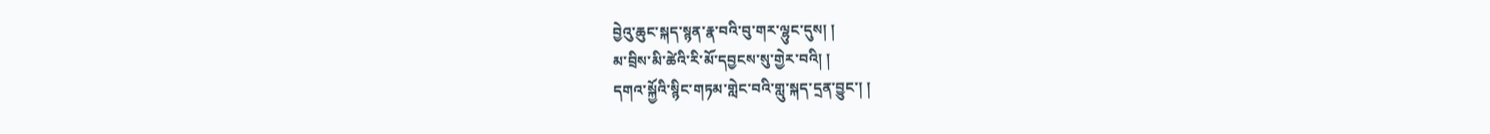བྱེའུ་ཆུང་སྐད་སྙན་རྣ་བའི་བུ་གར་ལྷུང་དུས། །
མ་བྲིས་མི་ཚེའི་རི་མོ་དབྱངས་སུ་གྱེར་བའི། །
དགའ་སྐྱོའི་སྙིང་གཏམ་གླེང་བའི་གླུ་སྐད་དྲན་བྱུང་། །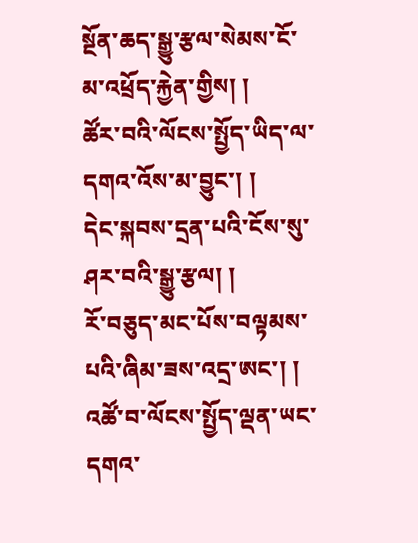སྔོན་ཆད་སྒྱུ་རྩལ་སེམས་ངོ་མ་འཕྲོད་རྐྱེན་གྱིས། །
ཚོར་བའི་ལོངས་སྤྱོད་ཡིད་ལ་དགའ་འོས་མ་བྱུང་། །
དེང་སྐབས་དྲན་པའི་ངོས་སུ་ཤར་བའི་སྒྱུ་རྩལ། །
རོ་བཅུད་མང་པོས་བལྟམས་པའི་ཞིམ་ཟས་འདྲ་ཨང་། །
འཚོ་བ་ལོངས་སྤྱོད་ལྡན་ཡང་དགའ་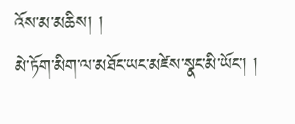འོས་མ་མཆིས། །
མེ་ཏོག་མིག་ལ་མཐོང་ཡང་མཛེས་སྣང་མི་ཡོང་། །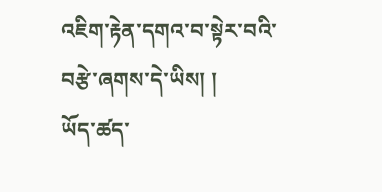འཇིག་རྟེན་དགའ་བ་སྟེར་བའི་བརྩེ་ཞགས་དེ་ཡིས། །
ཡོད་ཚད་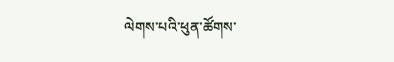ལེགས་པའི་ཕུན་ཚོགས་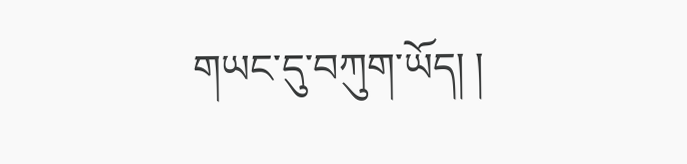གཡང་དུ་བཀུག་ཡོད། །